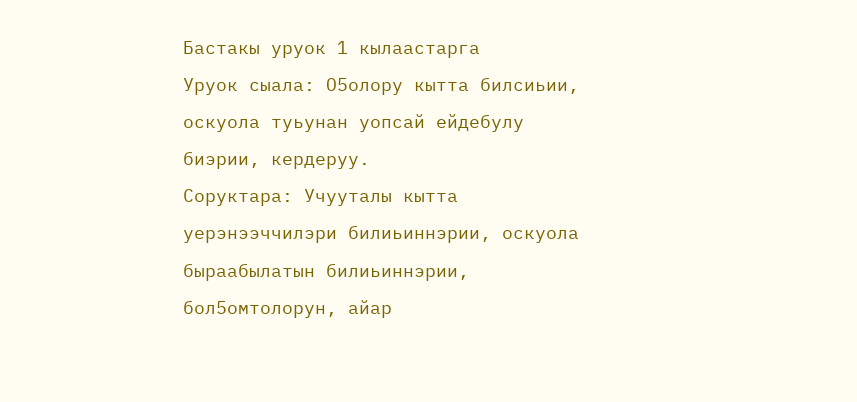Бастакы уруок 1 кылаастарга
Уруок сыала: О5олору кытта билсиьии, оскуола туьунан уопсай ейдебулу биэрии, кердеруу.
Соруктара: Учууталы кытта уерэнээччилэри билиьиннэрии, оскуола быраабылатын билиьиннэрии, бол5омтолорун, айар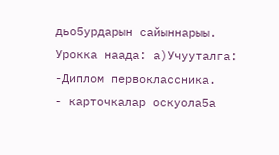дьо5урдарын сайыннарыы.
Урокка наада: а)Учууталга: -Диплом первоклассника.
- карточкалар оскуола5а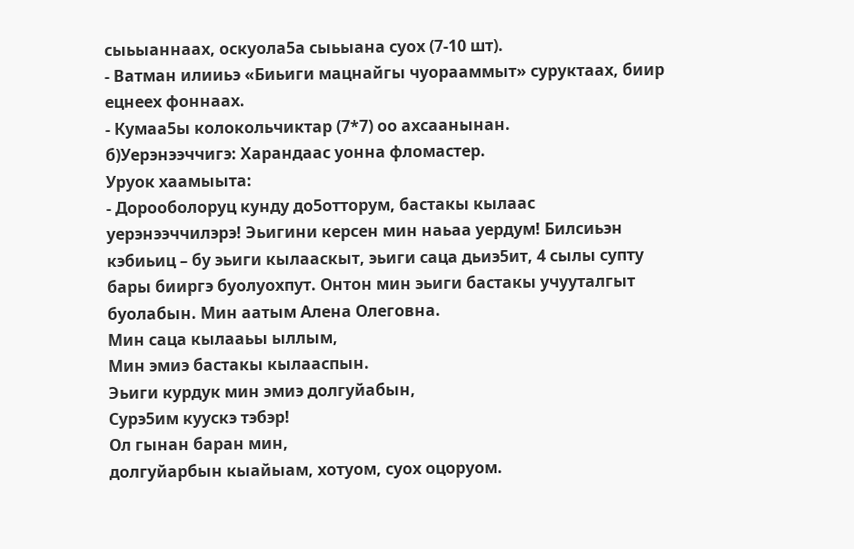сыьыаннаах, оскуола5а сыьыана суох (7-10 шт).
- Ватман илииьэ «Биьиги мацнайгы чуорааммыт» суруктаах, биир ецнеех фоннаах.
- Кумаа5ы колокольчиктар (7*7) оо ахсаанынан.
б)Уерэнээччигэ: Харандаас уонна фломастер.
Уруок хаамыыта:
- Дорооболоруц кунду до5отторум, бастакы кылаас уерэнээччилэрэ! Эьигини керсен мин наьаа уердум! Билсиьэн кэбиьиц – бу эьиги кылааскыт, эьиги саца дьиэ5ит, 4 сылы супту бары бииргэ буолуохпут. Онтон мин эьиги бастакы учууталгыт буолабын. Мин аатым Алена Олеговна.
Мин саца кылааьы ыллым,
Мин эмиэ бастакы кылааспын.
Эьиги курдук мин эмиэ долгуйабын,
Сурэ5им куускэ тэбэр!
Ол гынан баран мин,
долгуйарбын кыайыам, хотуом, суох оцоруом.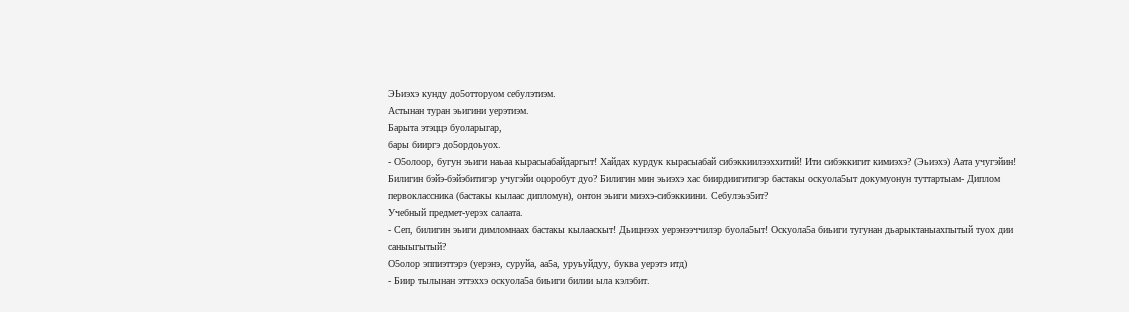ЭЬиэхэ кунду до5отторуом себулэтиэм.
Астынан туран эьигини уерэтиэм.
Барыта этэццэ буоларыгар,
бары бииргэ до5ордоьуох.
- О5олоор, бугун эьиги наьаа кырасыабайдаргыт! Хайдах курдук кырасыабай сибэккиилээххитий! Ити сибэккигит кимиэхэ? (Эьиэхэ) Аата учугэйин! Билигин бэйэ-бэйэбитигэр учугэйи оцоробут дуо? Билигин мин эьиэхэ хас биирдиигитигэр бастакы оскуола5ыт докумуонун туттартыам- Диплом первоклассника (бастакы кылаас дипломун), онтон эьиги миэхэ-сибэккиини. Себулэьэ5ит?
Учебный предмет-уерэх салаата.
- Сеп, билигин эьиги димломнаах бастакы кылааскыт! Дьицнээх уерэнээччилэр буола5ыт! Оскуола5а биьиги тугунан дьарыктаныахпытый туох дии саныыгытый?
О5олор эппиэттэрэ (уерэнэ, суруйа, аа5а, уруьуйдуу, буква уерэтэ итд)
- Биир тылынан эттэххэ оскуола5а биьиги билии ыла кэлэбит.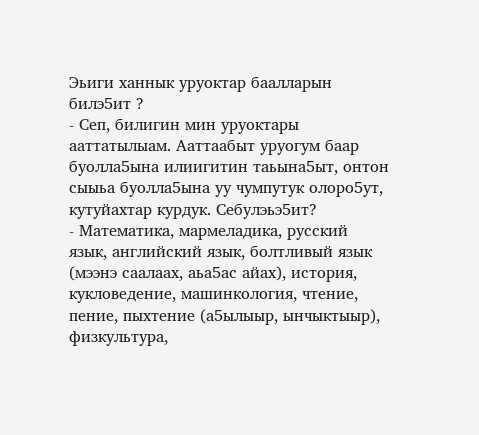Эьиги ханнык уруоктар баалларын билэ5ит ?
- Сеп, билигин мин уруоктары ааттатылыам. Ааттаабыт уруогум баар буолла5ына илиигитин таьына5ыт, онтон сыыьа буолла5ына уу чумпутук олоро5ут, кутуйахтар курдук. Себулэьэ5ит?
- Математика, мармеладика, русский язык, английский язык, болтливый язык (мээнэ саалаах, аьа5ас айах), история, кукловедение, машинкология, чтение, пение, пыхтение (а5ылыыр, ынчыктыыр), физкультура,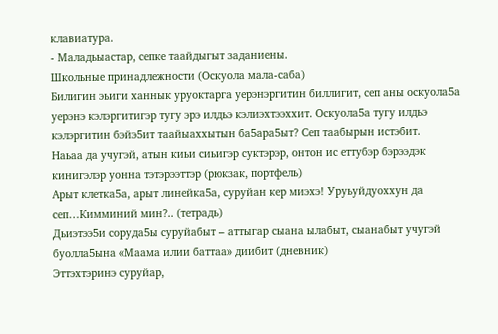клавиатура.
- Маладьыастар, сепке таайдыгыт заданиены.
Школьные принадлежности (Оскуола мала-саба)
Билигин эьиги ханнык уруоктарга уерэнэргитин биллигит, сеп аны оскуола5а уерэнэ кэлэргитигэр тугу эрэ илдьэ кэлиэхтээххит. Оскуола5а тугу илдьэ кэлэргитин бэйэ5ит таайыаххытын ба5ара5ыт? Сеп таабырын истэбит.
Наьаа да учугэй, атын киьи сиьигэр суктэрэр, онтон ис еттубэр бэрээдэк кинигэлэр уонна тэтэрээттэр (рюкзак, портфель)
Арыт клетка5а, арыт линейка5а, суруйан кер миэхэ! Уруьуйдуоххун да сеп…Кимминий мин?.. (тетрадь)
Дьиэтээ5и соруда5ы суруйабыт – аттыгар сыана ылабыт, сыанабыт учугэй буолла5ына «Маама илии баттаа» диибит (дневник)
Эттэхтэринэ суруйар,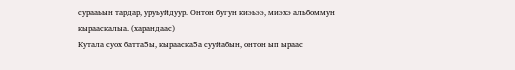сурааьын тардар, уруьуйдуур. Онтон бугун киэьээ, миэхэ альбоммун кырааскалыа. (харандаас)
Кутала суох батта5ы, кырааска5а сууйабын, онтон ып ыраас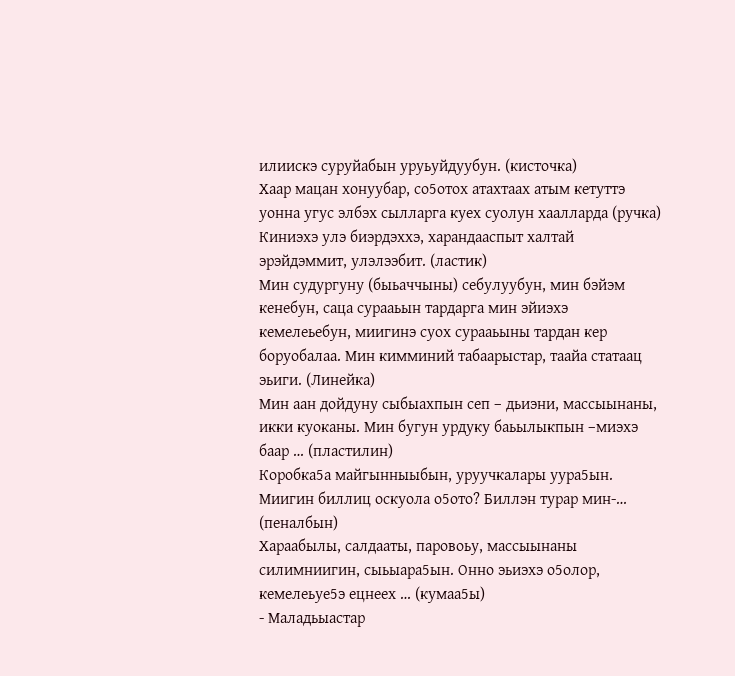илиискэ суруйабын уруьуйдуубун. (кисточка)
Хаар мацан хонуубар, со5отох атахтаах атым кетуттэ уонна угус элбэх сылларга куех суолун хаалларда (ручка)
Киниэхэ улэ биэрдэххэ, харандааспыт халтай эрэйдэммит, улэлээбит. (ластик)
Мин судургуну (быьаччыны) себулуубун, мин бэйэм кенебун, саца сурааьын тардарга мин эйиэхэ кемелеьебун, миигинэ суох сурааьыны тардан кер боруобалаа. Мин кимминий табаарыстар, таайа статаац эьиги. (Линейка)
Мин аан дойдуну сыбыахпын сеп – дьиэни, массыынаны, икки куоканы. Мин бугун урдуку баьылыкпын –миэхэ баар … (пластилин)
Коробка5а майгынныыбын, уруучкалары уура5ын. Миигин биллиц оскуола о5ото? Биллэн турар мин-… (пеналбын)
Хараабылы, салдааты, паровоьу, массыынаны силимниигин, сыьыара5ын. Онно эьиэхэ о5олор, кемелеьуе5э ецнеех … (кумаа5ы)
- Маладьыастар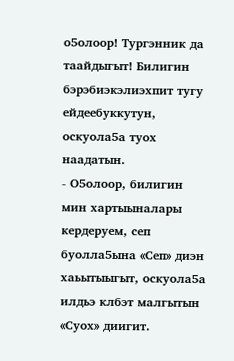о5олоор! Тургэнник да таайдыгыт! Билигин бэрэбиэкэлиэхпит тугу ейдеебуккутун, оскуола5а туох наадатын.
- О5олоор, билигин мин хартыыналары кердеруем, сеп буолла5ына «Сеп» диэн хаьытыыгыт, оскуола5а илдьэ клбэт малгытын «Суох» диигит.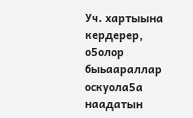Уч. хартыына кердерер, о5олор быьаараллар оскуола5а наадатын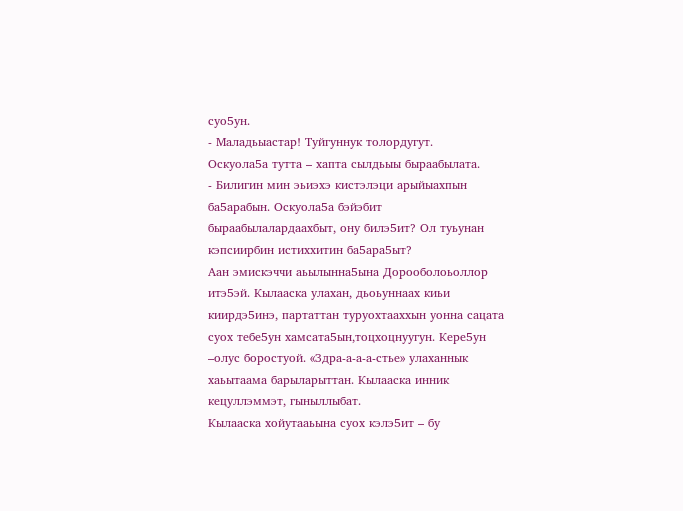суо5ун.
- Маладьыастар! Туйгуннук толордугут.
Оскуола5а тутта – хапта сылдьыы быраабылата.
- Билигин мин эьиэхэ кистэлэци арыйыахпын ба5арабын. Оскуола5а бэйэбит быраабылалардаахбыт, ону билэ5ит? Ол туьунан кэпсиирбин истиххитин ба5ара5ыт?
Аан эмискэччи аьылынна5ына Дорооболоьоллор итэ5эй. Кылааска улахан, дьоьуннаах киьи киирдэ5инэ, партаттан туруохтааххын уонна сацата суох тебе5ун хамсата5ын,тоцхоцнуугун. Кере5ун –олус боростуой. «Здра-а-а-а-стье» улаханнык хаьытаама барыларыттан. Кылааска инник кецуллэммэт, гыныллыбат.
Кылааска хойутааьына суох кэлэ5ит – бу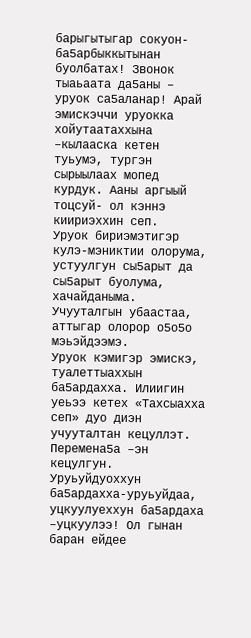барыгытыгар сокуон- ба5арбыккытынан буолбатах! Звонок тыаьаата да5аны – уруок са5аланар! Арай эмискэччи уруокка хойутаатаххына –кылааска кетен туьумэ, тургэн сырыылаах мопед курдук. Ааны аргыый тоцсуй- ол кэннэ киириэххин сеп.
Уруок бириэмэтигэр кулэ-мэниктии олорума, устуулгун сы5арыт да сы5арыт буолума, хачайданыма. Учууталгын убаастаа, аттыгар олорор о5о5о мэьэйдээмэ.
Уруок кэмигэр эмискэ, туалеттыаххын ба5ардахха. Илиигин уеьээ кетех «Тахсыахха сеп» дуо диэн учууталтан кецуллэт.
Перемена5а –эн кецулгун. Уруьуйдуоххун ба5ардахха-уруьуйдаа, уцкуулуеххун ба5ардаха –уцкуулээ! Ол гынан баран ейдее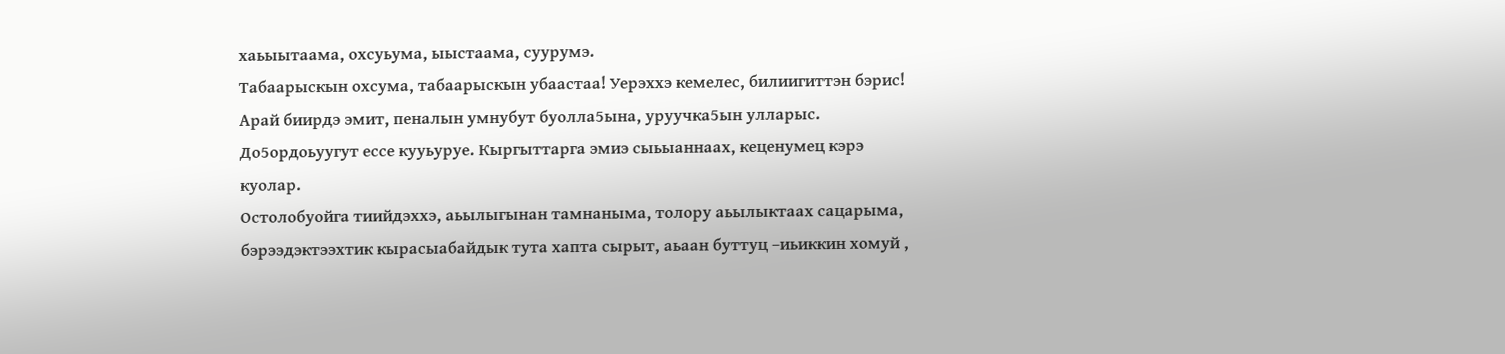хаьыытаама, охсуьума, ыыстаама, суурумэ.
Табаарыскын охсума, табаарыскын убаастаа! Уерэххэ кемелес, билиигиттэн бэрис! Арай биирдэ эмит, пеналын умнубут буолла5ына, уруучка5ын улларыс. До5ордоьуугут ессе кууьуруе. Кыргыттарга эмиэ сыьыаннаах, кеценумец кэрэ куолар.
Остолобуойга тиийдэххэ, аьылыгынан тамнаныма, толору аьылыктаах сацарыма, бэрээдэктээхтик кырасыабайдык тута хапта сырыт, аьаан буттуц –иьиккин хомуй ,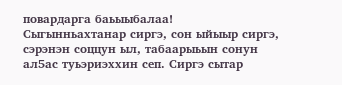повардарга баьыыбалаа!
Сыгынньахтанар сиргэ, сон ыйыыр сиргэ, сэрэнэн соццун ыл, табаарыьын сонун ал5ас туьэриэххин сеп. Сиргэ сытар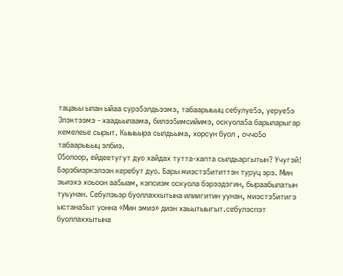тацаьы ылан ыйаа сурэ5элдьээмэ, табаарыьыц себулуе5э, уеруе5э
Элэктээмэ - хаадьылаама, билээ5имсийимэ, оскуола5а барыларыгар кемелеье сырыт. Кыыьыра сылдьыма, хорсун буол , оччо5о табаарыьыц элбиэ.
О5олоор, ейдеетугут дуо хайдах тутта-хапта сылдьаргытын? Учугэй! Бэрэбиэркэлээн керебут дуо. Бары миэстэ5ититтэн туруц эрэ. Мин эьиэхэ хоьоон аа5ыам, кэпсиэм оскуола бэрээдэгин, быраабылатын туьунан. Себулэьэр буоллаххытына илиигитин уунан, миэстэ5итигэ ыстана5ыт уонна «Мин эмиэ» диэн хаьытыыгыт.себулэспэт буоллаххытына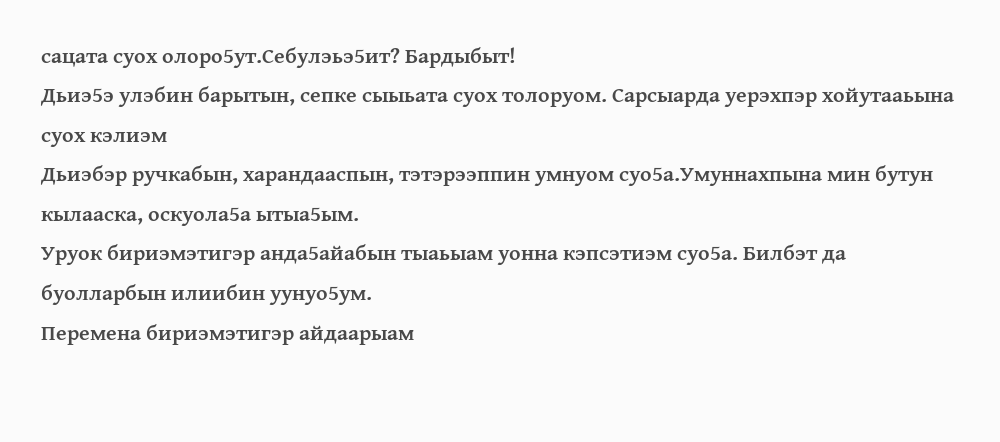сацата суох олоро5ут.Себулэьэ5ит? Бардыбыт!
Дьиэ5э улэбин барытын, сепке сыыьата суох толоруом. Сарсыарда уерэхпэр хойутааьына суох кэлиэм
Дьиэбэр ручкабын, харандааспын, тэтэрээппин умнуом суо5а.Умуннахпына мин бутун кылааска, оскуола5а ытыа5ым.
Уруок бириэмэтигэр анда5айабын тыаьыам уонна кэпсэтиэм суо5а. Билбэт да буолларбын илиибин уунуо5ум.
Перемена бириэмэтигэр айдаарыам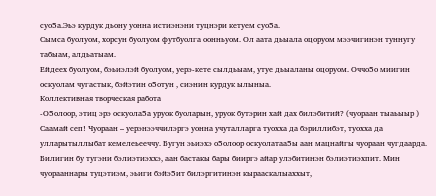суо5а.Эьэ курдук дьону уонна истиэнэни туцнэри кетуем суо5а.
Сымса буолуом, хорсун буолуом футбуолга оонньуом. Ол аата дьыала оцоруом мээчигинэн туннугу табыам, алдьатыам.
Ейдеех буолуом, бэьиэлэй буолуом, уерэ-кете сылдьыам, утуе дьыаланы оцоруом. Оччо5о миигин оскуолам чугастык, бэйэтин о5отун , сиэнин курдук ылыныа.
Коллективная творческая работа
-О5олоор, этиц эрэ оскуола5а уруок буоларын, уруок бутэрин хай дах билэбитий? (чуораан тыаьыыр ) Саамай сеп! Чуораан – уерэнээччилэргэ уонна учуталларга туохха да бэриллибэт, туохха да улларытыллыбат кемелеьееччу. Бугун эьиэхэ о5олоор оскуолатаа5ы аан мацнайгы чуораан чугдаарда. Билигин бу тугэни бэлиэтиэххэ, аан бастакы бары бииргэ айар улэбитинэн бэлиэтиэхпит. Мин чуорааннары туцэтиэм, эьиги бэйэ5ит билэргитинэн кырааскалыаххыт,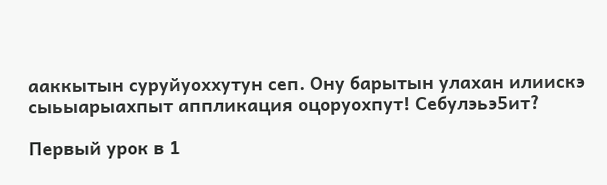ааккытын суруйуоххутун сеп. Ону барытын улахан илиискэ сыьыарыахпыт аппликация оцоруохпут! Себулэьэ5ит?

Первый урок в 1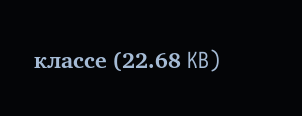классе (22.68 KB)